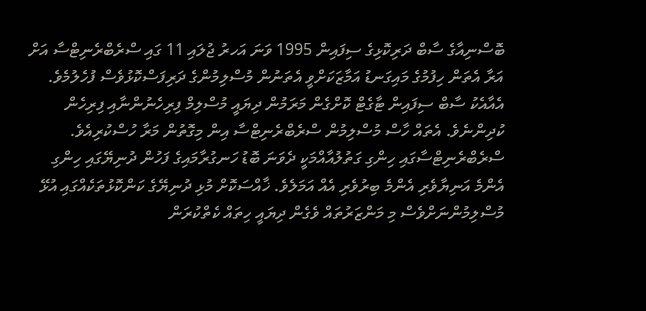ބޮސްނިއާގެ ސާބް ދަރިކޮޅިގެ ސިފައިން 1995 ވަނަ އަހރު ޖުލައި 11 ގައި ސްރެބްރެނިޓްސާ އަށް އަރާ އެތަން ހިފުމުގެ މައިގަނޑު އަމާޒަކަށްވީ އެތަނުން މުސްލިމުންގެ ދަރިފަސްކޮޅުވެސް ފުހެލުމެވެ. އެއާއެކު ސާބް ސިފައިން ޓާގެޓް ކޮށްގެން މަރަމުން ދިޔައީ މުސްލިމް ފިރިހެނުންނާއި ފިރިހެން ކުދިންނެވެ. އެތައް ހާސް މުސްލިމުން ސްރެބްރެނިޓްސާ އިން މިގޮތުން މަރާ ހުސްކުރިއެވެ.
ސްރެބްރެނިޓްސާގައި ހިންގި ގަތުލުއާއްމަކީ ދެވަނަ ބޮޑު ހަނގުރާމައިގެ ފަހުން ދުނިޔޭގައި ހިންގި އެންމެ އަނިޔާވެރި އެންމެ ބިރުވެރި އެއް އަމަލެވެ. ޚާއްސަކޮށް މުޅި ދުނިޔޭގެ ކަންކޮޅުތަކެއްގައި އުޅޭ މުސްލިމުންނަށްވެސް މި މަންޒަރުތައް ވެގެން ދިޔައީ ހިތައް ކެތްކުރަން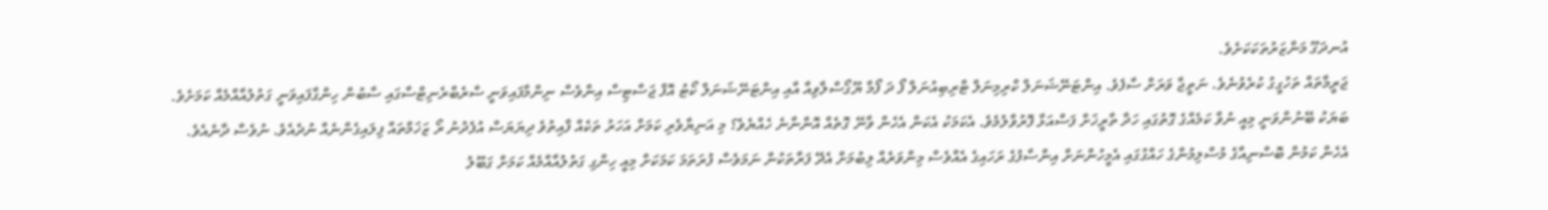އުނދަގޫ މަންޒަރުތަކަކަށެވެ.
ޖަރީމާތައް ތަހުގީގު ކުރެވުނެވެ. ނަތީޖާ ވަރަށް ސާފެވެ. އިންޓަނޭޝަނަލް ކްރިމިނަލް ޓްރިބިއުނަލް ފޯ ދަ ފޯމާ ޔޫގޯސްލާވިއާ އާއި އިންޓަނޭޝަނަލް ކޯޓު އޮފް ޖަސްޓިސް އިންވެސް ނިންމާފައިވަނީ ސްރެބްރެނިޓްސާގައި ސާބުން ހިންގާފައިވަނީ ގަތުލުއާއްމެއް ކަމަށެވެ.
ބަޔަކު ބޭނުންވަނީ މިއީ ނުވާ ކަމެއްގެ ގޮތުގައި ހަދާ ތާރީޚަށް ފަސްއަޅާ ފޮރުވާލުމެވެ. އެކަމަކު އެކަން އެހެން ވާނޭ ގޮތެއް އޮންނާނެ ހެއްޔެވެ؟ މި އަނިޔާވެރި ކަމަށް އަހަރު ތަކެއް ފާއިތުވެ ދިޔަޔަސް އުފެދުނު ރޯ ޒަޚަމްތައް ފިލައިގެންނެއް ނުދެއެވެ. ނުވެސް ދާނެއެވެ.
އެހެން ކަމުން ބޮސްނިއާގެ މުސްލިމުންގެ ހައްގުގައި އެމީހުންނަށް އިންސާފުގެ ރަހައިގެ އެއްވެސް މިންވަރެއް ލިބުމަށް އެދޭ ފަރާތަކުން ނަމަވެސް ފުރަތަމަ ކަމަކަށް މިއީ ހިންގި ގަތުލުއާއްމެއް ކަމަށް ގަބޫލު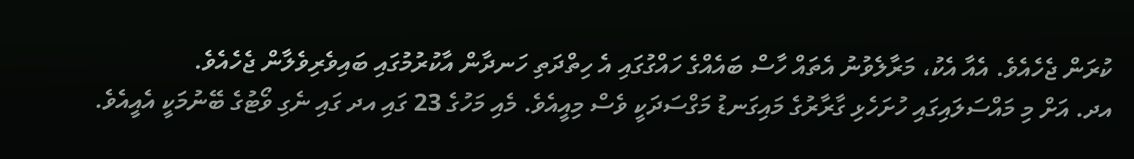ކުރަން ޖެހެއެވެ. އެއާ އެކު، މަރާލެވުނު އެތައް ހާސް ބައެއްގެ ހައްގުގައި އެ ހިތްދަތި ހަނދާން އާކުރުމުގައި ބައިވެރިވެލާން ޖެހެއެވެ.
އދ. އަށް މި މައްސަލައިގައި ހުށަހެޅި ގާރާރުގެ މައިގަނޑު މަގްސަދަކީ ވެސް މިއީއެވެ. މެއި މަހުގެ 23 ގައި އދ ގައި ނެގި ވޯޓުގެ ބޭނުމަކީ އެއީއެވެ.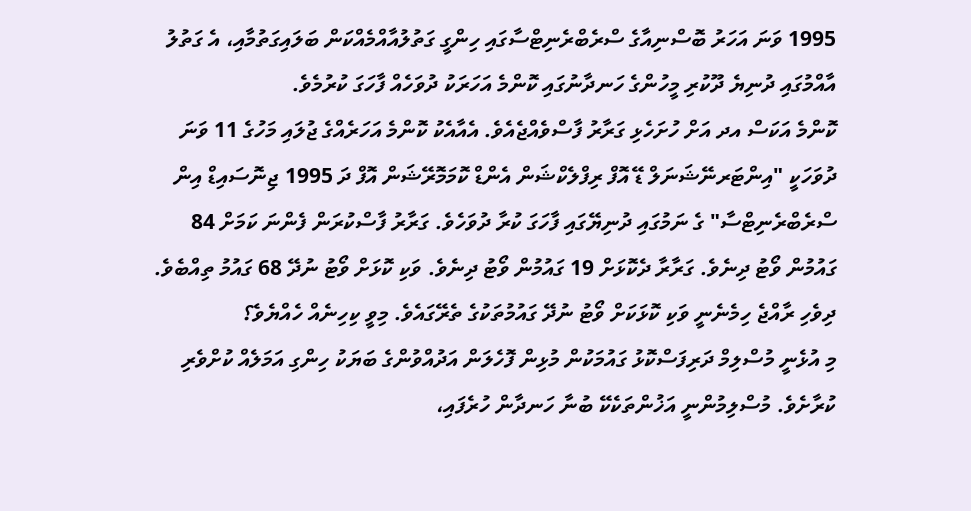1995 ވަނަ އަހަރު ބޮސްނިއާގެ ސްރެބްރެނިޓްސާގައި ހިންގީ ގަތުލުއާއްމެއްކަން ބަލައިގަތުމާއި، އެ ގަތުލު އާއްމުގައި ދުނިޔެ ދޫކުރި މީހުންގެ ހަނދާނުގައި ކޮންމެ އަހަރަކު ދުވަހެއް ފާހަގަ ކުރުމެވެ.
ކޮންމެ އަކަސް އދ އަށް ހުށަހެޅި ގަރާރު ފާސްވެއްޖެއެވެ. އެއާއެކު ކޮންމެ އަހަރެއްގެ ޖުލައި މަހުގެ 11 ވަނަ ދުވަހަކީ "އިންޓަރނޭޝަނަލް ޑޭ އޮފް ރިފްލެކްޝަން އެންޑް ކޮމަމޮރޭޝަން އޮފް ދަ 1995 ޖިނޮސައިޑް އިން ސްރެބްރެނިޓްސާ" ގެ ނަމުގައި ދުނިޔޭގައި ފާހަގަ ކުރާ ދުވަހެވެ. ގަރާރު ފާސްކުރަން ފެންނަ ކަމަށް 84 ގައުމުން ވޯޓު ދިނެވެ. ގަރާރާ ދެކޮޅަށް 19 ގައުމުން ވޯޓު ދިނެވެ. ވަކި ކޮޅަށް ވޯޓު ނުދޭ 68 ގައުމު ތިއްބެވެ. ދިވެހި ރާއްޖެ ހިމެނެނީ ވަކި ކޮޅަކަށް ވޯޓު ނުދޭ ގައުމުތަކުގެ ތެރޭގައެވެ. މިވީ ކިހިނެއް ހެއްޔެވެ؟
މި އުޅެނީ މުސްލިމް ދަރިފަސްކޮޅު ގައުމަކުން މުޅިން ފޮހެލަން އަދުއްވުންގެ ބަޔަކު ހިންގި އަމަލެއް ކުށްވެރި ކުރާށެވެ. މުސްލިމުންނީ އަޚުންތަކެކޭ ބުނާ ހަނދާން ހުރެފައި،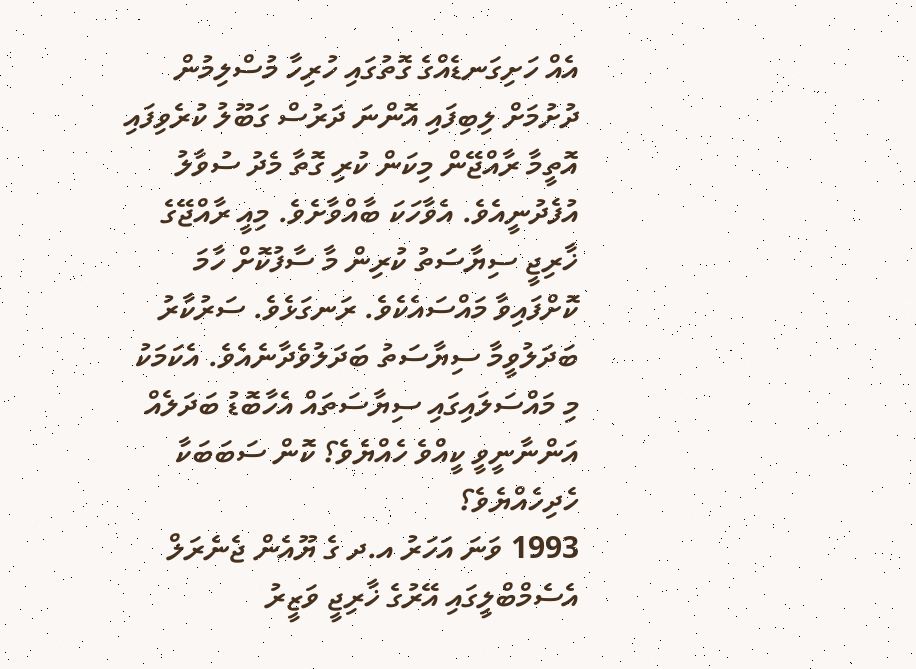އެއް ހަށިގަނޑެއްގެ ގޮތުގައި ހުރިހާ މުސްލިމުން ދުށުމަށް ލިބިފައި އޮންނަ ދަރުސް ގަބޫލު ކުރެވިފައި އޮތީމާ ރާއްޖޭން މިކަން ކުރި ގޮތާ މެދު ސުވާލު އުފެދުނީއެވެ. އެވާހަކަ ބާއްވާށެވެ. މިއީ ރާއްޖޭގެ ޚާރިޖީ ސިޔާސަތު ކުރިން މާ ސާފުކޮށް ހާމަ ކޮށްފައިވާ މައްސައެކެވެ. ރަނގަޅެވެ. ސަރުކާރު ބަދަލުވީމާ ސިޔާސަތު ބަދަލުވެދާނެއެވެ. އެކަމަކު މި މައްސަލައިގައި ސިޔާސަތައް އެހާބޮޑު ބަދަލެއް އަންނާނީވީ ކީއްވެ ހެއްޔެވެ؟ ކޮން ސަބަބަކާ ހެދިހެއްޔެވެ؟
1993 ވަނަ އަހަރު އ.ދ ގެ ޔޫއެން ޖެނެރަލް އެސެމްބްލީގައި އޭރުގެ ޚާރިޖީ ވަޒީރު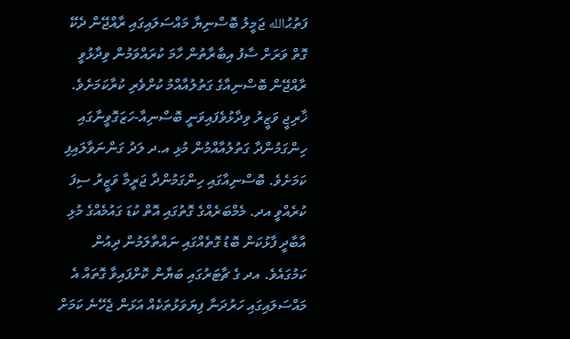ފަތުޙުالله ޖަމީލު ބޮސްނިޔާ މައްސަލައިގައި ރާއްޖޭން ދެކޭ ގޮތް ވަރަށް ސާފު އިބާރާތުން ހާމަ ކުރައްވަމުން ވިދާޅުވީ ރާއްޖޭން ބޮސްނިއާގެ ގަތުލުއާއްމު ކުށްވެރި ކުރާކަމަށެވެ.
ޚާރިޖީ ވަޒީރު ވިދާޅުވެފައިވަނީ ބޮސްނިއާ-ހަޒަގޮވީނާގައި ހިންގަމުންދާ ގަތުލުއާއްމުން މުޅި އ.ދ ލަދު ގަންނަވާލައިފި ކަމަށެވެ. ބޮސްނިއާގައި ހިންގަމުންދާ ޖަރީމާ ވަޒީރު ސިފަ ކުރެއްވީ އދ. މެމްބަރެއްގެ ގޮތުގައި އޮތް ކުޑަ ގައުމެއްގެ މުޅި އާބާދީ ފާޅުކަން ބޮޑު ގޮތެއްގައި ނައްތާލަމުން ދިއުން ކަމުގައެވެ. އދ ގެ ޗާޓަރުގައި ބަޔާން ކޮށްފައިވާ ގޮތައް އެ މައްސަލައިގައި ހަރުދަނާ ފިޔަވަޅުތަކެއް އަޅަން ޖެހޭނެ ކަމަށް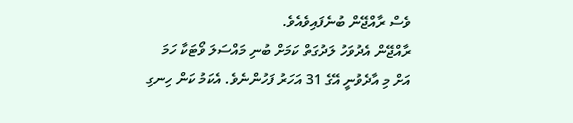ވެސް ރާއްޖޭން ބުނެފައިވެއެވެ.
ރާއްޖޭން އެދުވަހު ލަދުގަތް ކަމަށް ބުނި މައްސަލަ ވޯޓަކާ ހަމަ އަށް މި އާދެވުނީ އޭގެ 31 އަހަރު ފަހުންނެވެ. އެކަމު ކަން ހިނގި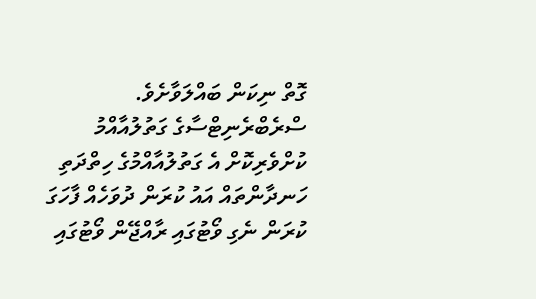ގޮތް ނިކަން ބައްލަވާށެވެ. ސްރެބްރެނިޓްސާގެ ގަތުލުއާއްމު ކުށްވެރިކޮށް އެ ގަތުލުއާއްމުގެ ހިތްދަތި ހަނދާންތައް އައު ކުރަން ދުވަހެއް ފާހަގަ ކުރަން ނެގި ވޯޓުގައި ރާއްޖޭން ވޯޓުގައި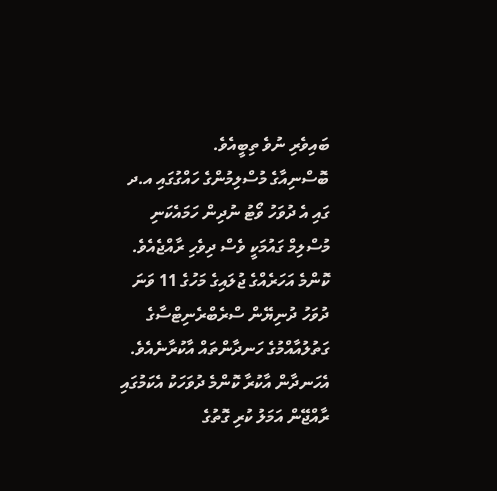ބައިވެރި ނުވެ ތިބީއެވެ.
ބޮސްނިއާގެ މުސްލިމުންގެ ހައްގުގައި އ.ދ ގައި އެ ދުވަހު ވޯޓު ނުދިން ހަމައެކަނި މުސްލިމް ގައުމަކީ ވެސް ދިވެހި ރާއްޖެއެވެ.
ކޮންމެ އަހަރެއްގެ ޖުލައިގެ މަހުގެ 11 ވަނަ ދުވަހު ދުނިޔޭން ސްރެބްރެނިޓްސާގެ ގަތުލުއާއްމުގެ ހަނދާންތައް އާކުރާނެއެވެ. އެހަނދާން އާކުރާ ކޮންމެ ދުވަހަކު އެކަމުގައި ރާއްޖޭން އަމަލު ކުރި ގޮތުގެ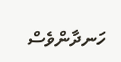ހަނދާންވެސް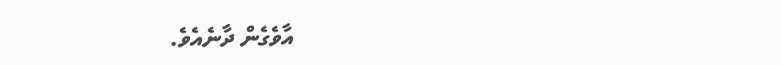އާވެގެން ދާނެއެވެ.